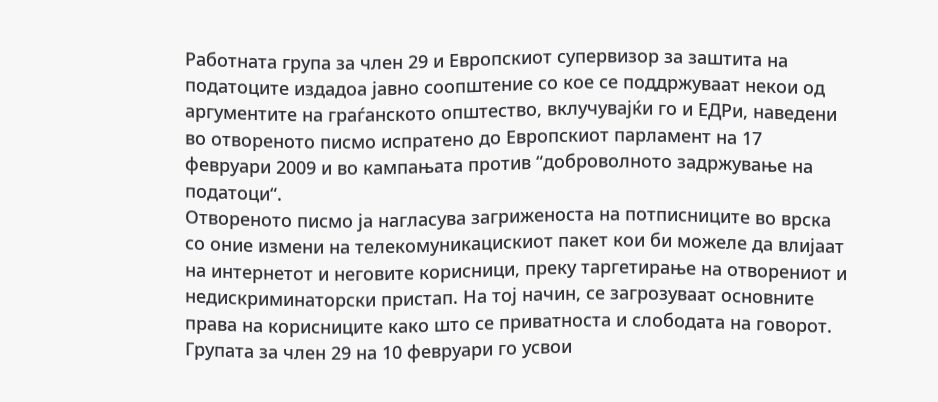Работната група за член 29 и Европскиот супервизор за заштита на податоците издадоа јавно соопштение со кое се поддржуваат некои од аргументите на граѓанското општество, вклучувајќи го и ЕДРи, наведени во отвореното писмо испратено до Европскиот парламент на 17 февруари 2009 и во кампањата против “доброволното задржување на податоци“.
Отвореното писмо ја нагласува загриженоста на потписниците во врска со оние измени на телекомуникацискиот пакет кои би можеле да влијаат на интернетот и неговите корисници, преку таргетирање на отворениот и недискриминаторски пристап. На тој начин, се загрозуваат основните права на корисниците како што се приватноста и слободата на говорот.
Групата за член 29 на 10 февруари го усвои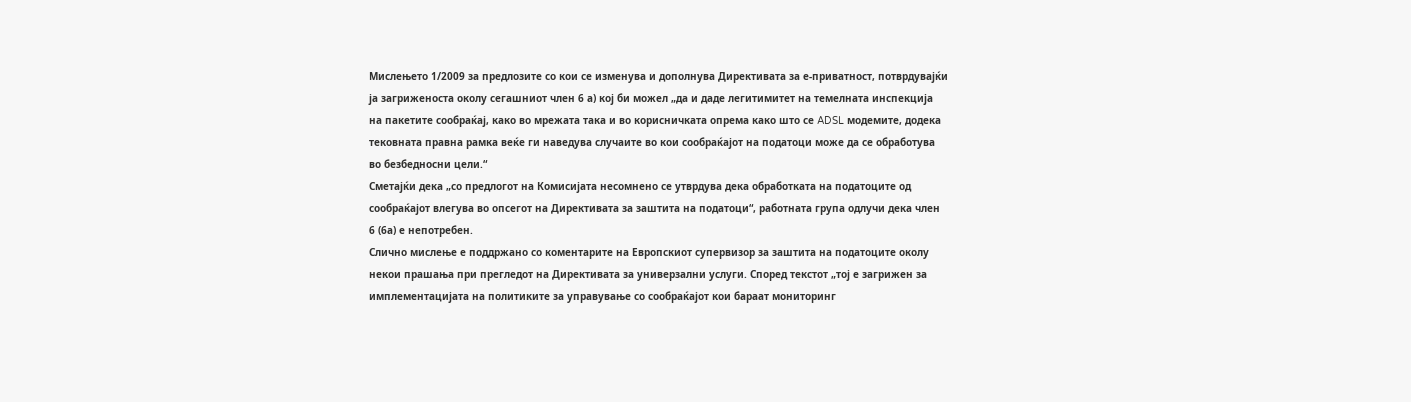Мислењето 1/2009 за предлозите со кои се изменува и дополнува Директивата за е-приватност, потврдувајќи ја загриженоста околу сегашниот член 6 а) кој би можел „да и даде легитимитет на темелната инспекција на пакетите сообраќај, како во мрежата така и во корисничката опрема како што се ADSL модемите, додека тековната правна рамка веќе ги наведува случаите во кои сообраќајот на податоци може да се обработува во безбедносни цели.“
Сметајќи дека „со предлогот на Комисијата несомнено се утврдува дека обработката на податоците од сообраќајот влегува во опсегот на Директивата за заштита на податоци“, работната група одлучи дека член 6 (6а) е непотребен.
Слично мислење е поддржано со коментарите на Европскиот супервизор за заштита на податоците околу некои прашања при прегледот на Директивата за универзални услуги. Според текстот „тој е загрижен за имплементацијата на политиките за управување со сообраќајот кои бараат мониторинг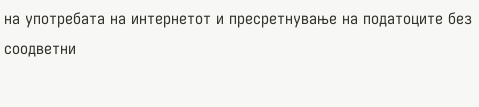на употребата на интернетот и пресретнување на податоците без соодветни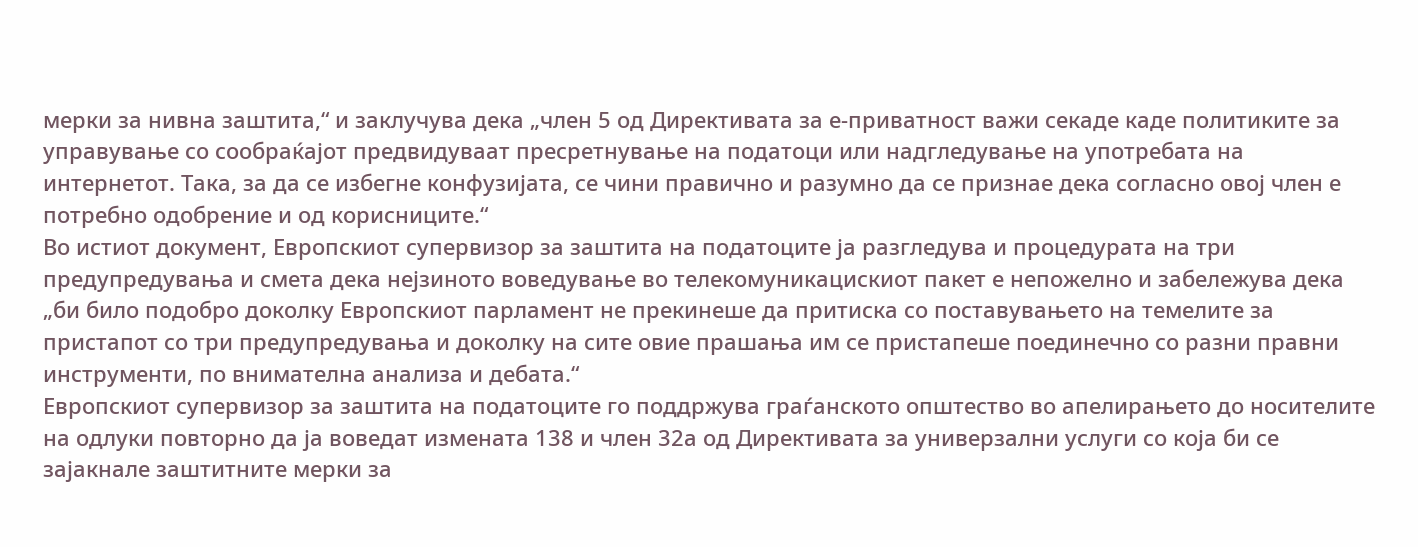мерки за нивна заштита,“ и заклучува дека „член 5 од Директивата за е-приватност важи секаде каде политиките за управување со сообраќајот предвидуваат пресретнување на податоци или надгледување на употребата на интернетот. Така, за да се избегне конфузијата, се чини правично и разумно да се признае дека согласно овој член е потребно одобрение и од корисниците.“
Во истиот документ, Европскиот супервизор за заштита на податоците ја разгледува и процедурата на три предупредувања и смета дека нејзиното воведување во телекомуникацискиот пакет е непожелно и забележува дека „би било подобро доколку Европскиот парламент не прекинеше да притиска со поставувањето на темелите за пристапот со три предупредувања и доколку на сите овие прашања им се пристапеше поединечно со разни правни инструменти, по внимателна анализа и дебата.“
Европскиот супервизор за заштита на податоците го поддржува граѓанското општество во апелирањето до носителите на одлуки повторно да ја воведат измената 138 и член 32а од Директивата за универзални услуги со која би се зајакнале заштитните мерки за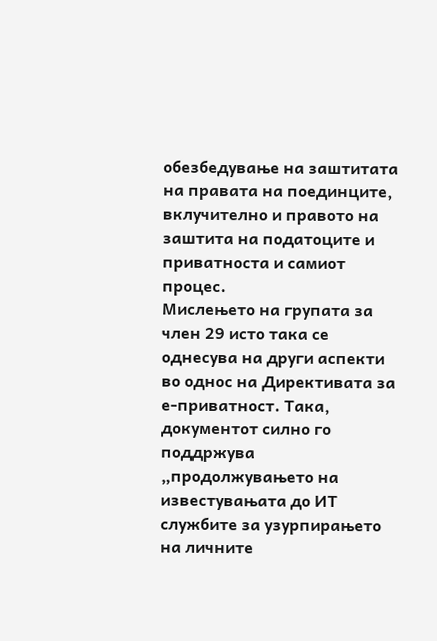обезбедување на заштитата на правата на поединците, вклучително и правото на заштита на податоците и приватноста и самиот процес.
Мислењето на групата за член 29 исто така се однесува на други аспекти во однос на Директивата за е-приватност. Така, документот силно го поддржува „продолжувањето на известувањата до ИТ службите за узурпирањето на личните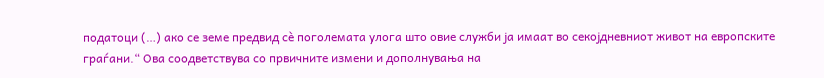податоци (…) ако се земе предвид сè поголемата улога што овие служби ја имаат во секојдневниот живот на европските граѓани.“ Ова соодветствува со првичните измени и дополнувања на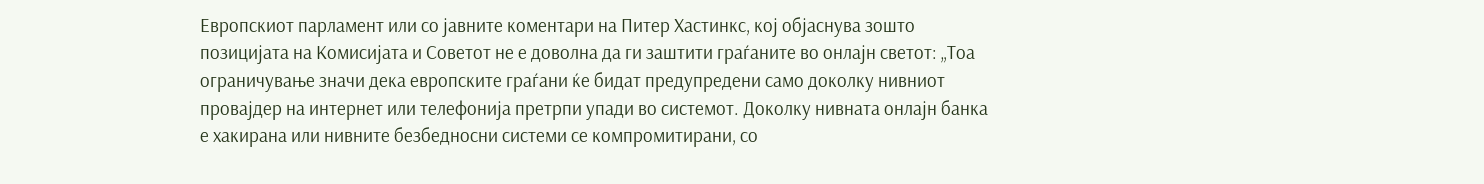Европскиот парламент или со јавните коментари на Питер Хастинкс, кој објаснува зошто позицијата на Комисијата и Советот не е доволна да ги заштити граѓаните во онлајн светот: „Тоа ограничување значи дека европските граѓани ќе бидат предупредени само доколку нивниот провајдер на интернет или телефонија претрпи упади во системот. Доколку нивната онлајн банка е хакирана или нивните безбедносни системи се компромитирани, со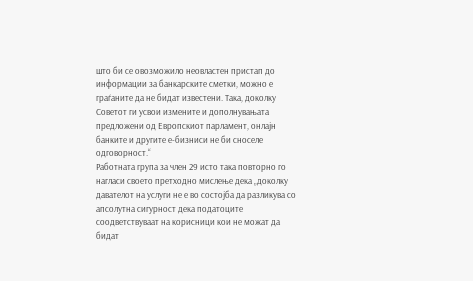што би се овозможило неовластен пристап до информации за банкарските сметки, можно е граѓаните да не бидат известени. Така, доколку Советот ги усвои измените и дополнувањата предложени од Европскиот парламент, онлајн банките и другите е-бизниси не би сноселе одговорност.“
Работната група за член 29 исто така повторно го нагласи своето претходно мислење дека „доколку давателот на услуги не е во состојба да разликува со апсолутна сигурност дека податоците соодветствуваат на корисници кои не можат да бидат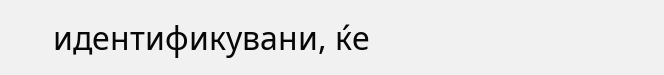идентификувани, ќе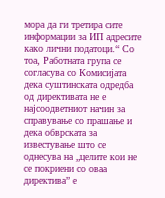мора да ги третира сите информации за ИП адресите како лични податоци.“ Со тоа, Работната група се согласува со Комисијата дека суштинската одредба од директивата не е најсоодветниот начин за справување со прашање и дека обврската за известување што се однесува на „целите кои не се покриени со оваа директива” е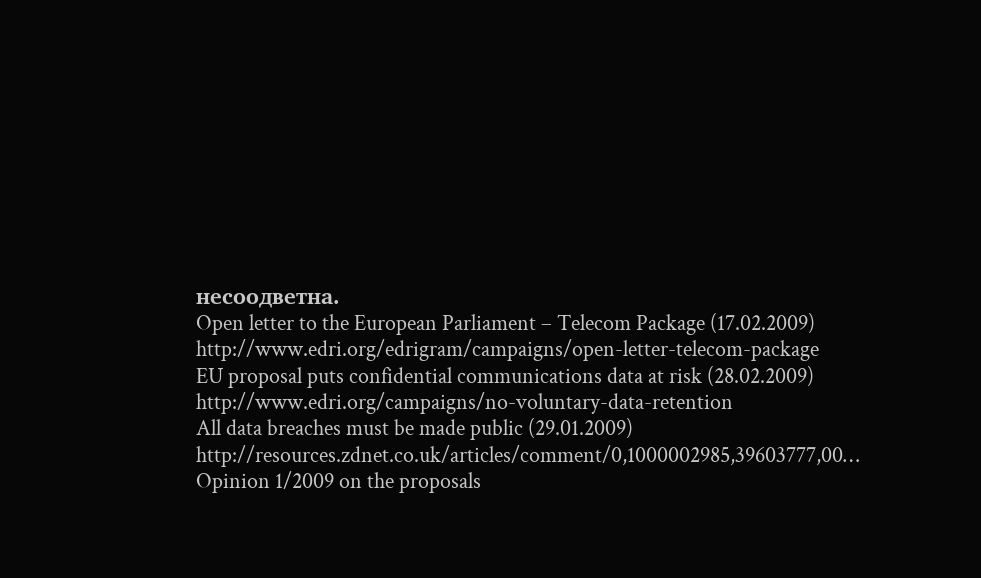несоодветна.
Open letter to the European Parliament – Telecom Package (17.02.2009)
http://www.edri.org/edrigram/campaigns/open-letter-telecom-package
EU proposal puts confidential communications data at risk (28.02.2009)
http://www.edri.org/campaigns/no-voluntary-data-retention
All data breaches must be made public (29.01.2009)
http://resources.zdnet.co.uk/articles/comment/0,1000002985,39603777,00…
Opinion 1/2009 on the proposals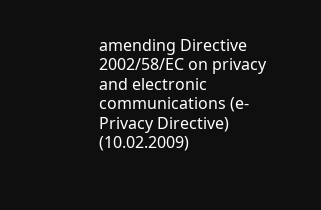amending Directive 2002/58/EC on privacy and electronic communications (e-Privacy Directive) (10.02.2009)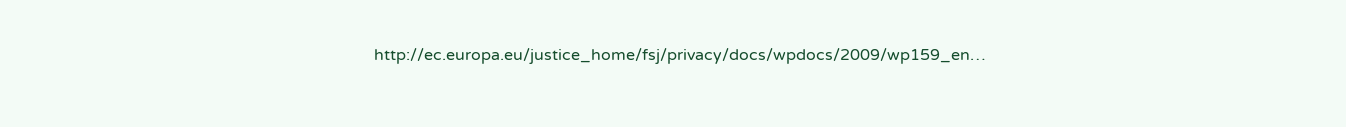http://ec.europa.eu/justice_home/fsj/privacy/docs/wpdocs/2009/wp159_en…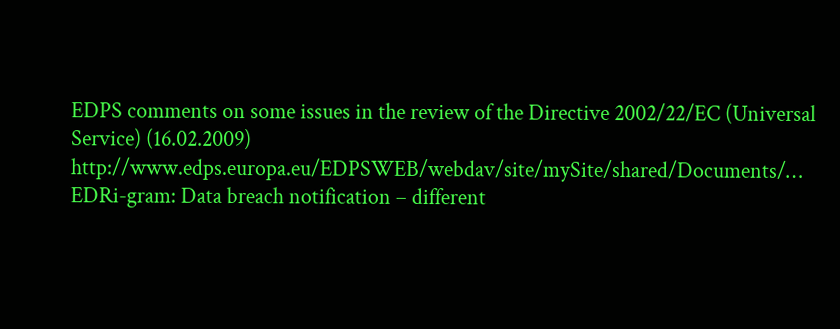EDPS comments on some issues in the review of the Directive 2002/22/EC (Universal Service) (16.02.2009)
http://www.edps.europa.eu/EDPSWEB/webdav/site/mySite/shared/Documents/…
EDRi-gram: Data breach notification – different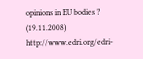opinions in EU bodies ? (19.11.2008)
http://www.edri.org/edri-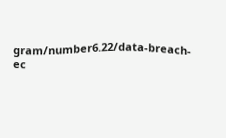gram/number6.22/data-breach-ec